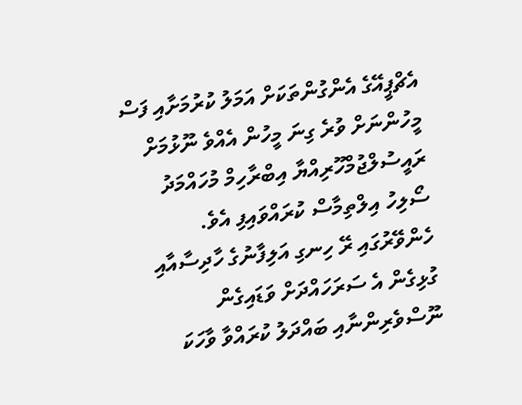އެޗްޕީއޭގެ އެންގުންތަކަށް އަމަލު ކުރުމަށާއި ފަސް މީހުންނަށް ވުރެ ގިނަ މީހުން އެއްވެ ނޫޅުމަށް ރައީސުލްޖުމްހޫރިއްޔާ އިބްރާހިމް މުހައްމަދު ސޯލިހު އިލްތިމާސް ކުރައްވައިފި އެވެ.
ހެންވޭރުގައި ރޭ ހިނގި އަލިފާނުގެ ހާދިސާއާއި ގުޅިގެން އެ ސަރަހައްދަށް ވަޑައިގެން ނޫސްވެރިންނާއި ބައްދަލު ކުރައްވާ ވާހަކަ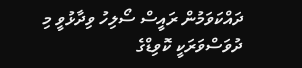ދައްކަވަމުން ރައީސް ސޯލިހު ވިދާޅުވީ މި ދުވަސްވަރަކީ ކޮވިޑްގެ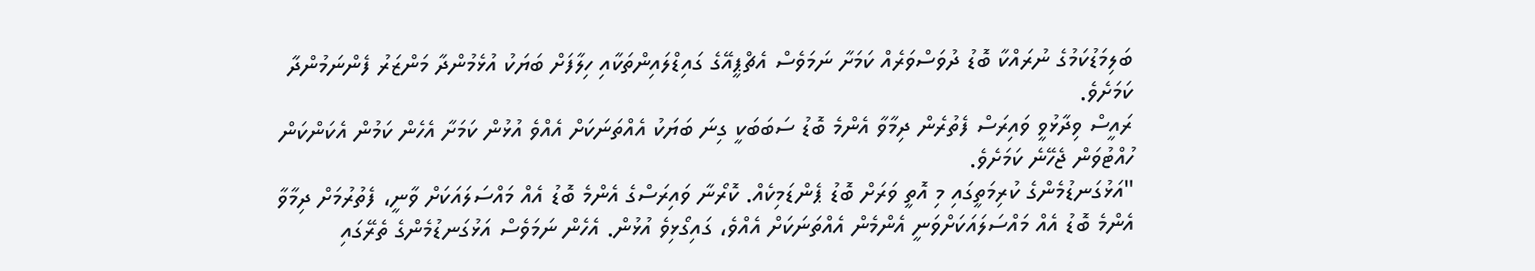ބަލިމަޑުކަމުގެ ނުރައްކާ ބޮޑު ދުވަސްވަރެއް ކަމަށާ ނަމަވެސް އެޗްޕީއޭގެ ގައިޑްލައިންތަކާއި ހިލާފަށް ބަޔަކު އުޅެމުންދާ މަންޒަރު ފެންނަމުންދާ ކަމަށެވެ.
ރައީސް ވިދާޅުވީ ވައިރަސް ފެތުރެން ދިމާވާ އެންމެ ބޮޑު ސަބަބަކީ ގިނަ ބަޔަކު އެއްތަނަކަށް އެއްވެ އުޅުން ކަމަށާ އެހެން ކަމުން އެކަންކަން ހުއްޓުވަން ޖެހޭނެ ކަމަށެވެ.
"އަޅުގަނޑުމެންގެ ކުރިމަތީގައި މި އޮތީ ވަރަށް ބޮޑު ޕެންޑަމިކެއް. ކޮރޯނާ ވައިރަސްގެ އެންމެ ބޮޑު އެއް މައްސަލައަކަށް ވާނީ، ފެތުރުމަށް ދިމާވާ އެންމެ ބޮޑު އެއް މައްސަލައަކަށްވަނީ އެންމެން އެއްތަނަކަށް އެއްވެ، ގައިގޯޅިވެ އުޅުން. އެހެން ނަމަވެސް އަޅުގަނޑުމެންގެ ތެރޭގައި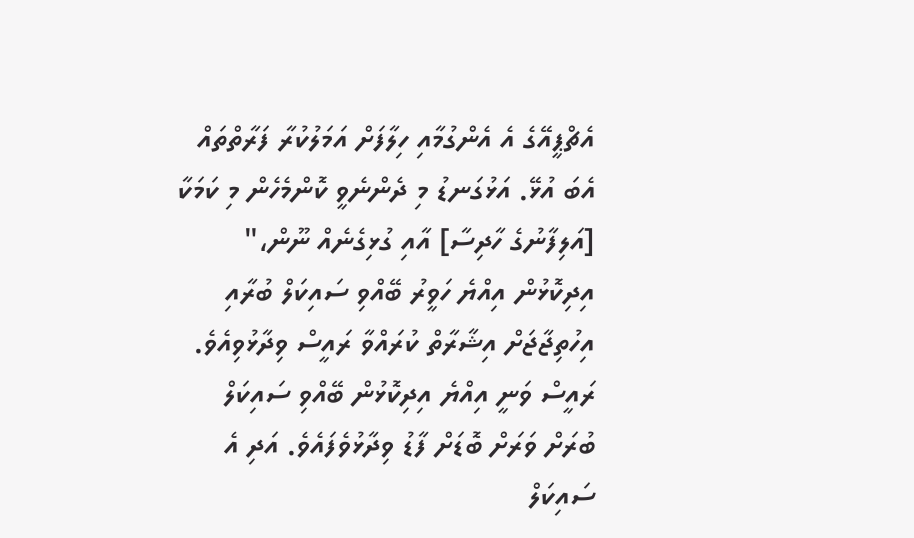އެޗްޕީއޭގެ އެ އެންގުމާއި ހިލާފަށް އަމަލުކުރާ ފަރާތްތައް އެބަ އުޅޭ. އަޅުގަނޑު މި ދެންނެވީ ކޮންމެހެން މި ކަމަކާ [އަލިފާނުގެ ހާދިސާ] އާއި ގުޅިގެނެއް ނޫން،" އިދިކޮޅުން އިއްޔެ ހަވީރު ބޭއްވި ސައިކަލް ބުރާއި އިހުތިޖާޖަށް އިޝާރާތް ކުރައްވާ ރައީސް ވިދާޅުވިއެވެ.
ރައީސް ވަނީ އިއްޔެ އިދިކޮޅުން ބޭއްވި ސައިކަލް ބުރަށް ވަރަށް ބޮޑަށް ފާޑު ވިދާޅުވެފައެވެ. އަދި އެ ސައިކަލް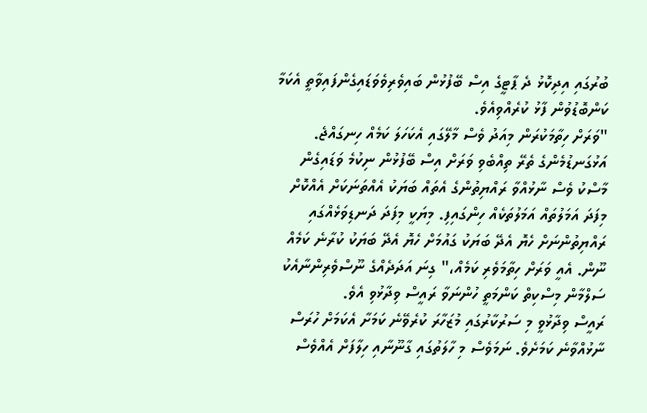ބުރުގައި އިދިކޮޅު ދެ ޕާޓީގެ އިސް ބޭފުޅުން ބައިވެރިވެވަޑައިގެންފައިވާތީ އެކަމާ ކަންބޮޑުވުން ފާޅު ކުރެއްވިއެވެ.
"ވަރަށް ހިތާމަކުރަން މިއަދު ވެސް މާލޭގައި އެކަހަލަ ކަމެއް ހިނގައްޖެ. އަޅުގަނޑުމެންގެ ތެރޭ ތިއްބެވި ވަރަށް އިސް ބޭފުޅުން ނިކުމެ ވަޑައިގެން މާސްކު ވެސް ނާޅުއްވާ ރައްޔިތުންގެ އެތައް ބަޔަކު އެއްތަނަކަށް އެއްކޮށް މިފަދަ އަމަލުތައް އަމަލުތަކެއް ހިންގައިފި. މިޔަކީ މިފަދަ ދަނޑިވަޅެއްގައި ރައްޔިތުންނަށް ހެޔޮ އެދޭ ބަޔަކު ގައުމަށް ހެޔޮ އެދޭ ބަޔަކު ކުރާނެ ކަމެއް ނޫން. އެއީ ވަރަށް ހިތާމަވެރި ކަމެއް،" ގިނަ އަދަދެއްގެ ނޫސްވެރިންނާއެކު ސަލްމާން މިސްކިތް ކަންމަތީ ހުންނަވާ ރައީސް ވިދާޅުވި އެވެ.
ރައީސް ވިދާޅުވީ މި ސަރުކާރުގައި މުޒަހާރަ ކުރެވޭނެ ކަމަށާ އެކަމަށް ހުރަސް ނާޅުއްވާނެ ކަމަށެވެ. ނަމަވެސް މި ހާލަތުގައި ގާނޫނާއި ހިލާފަށް އެއްވެސް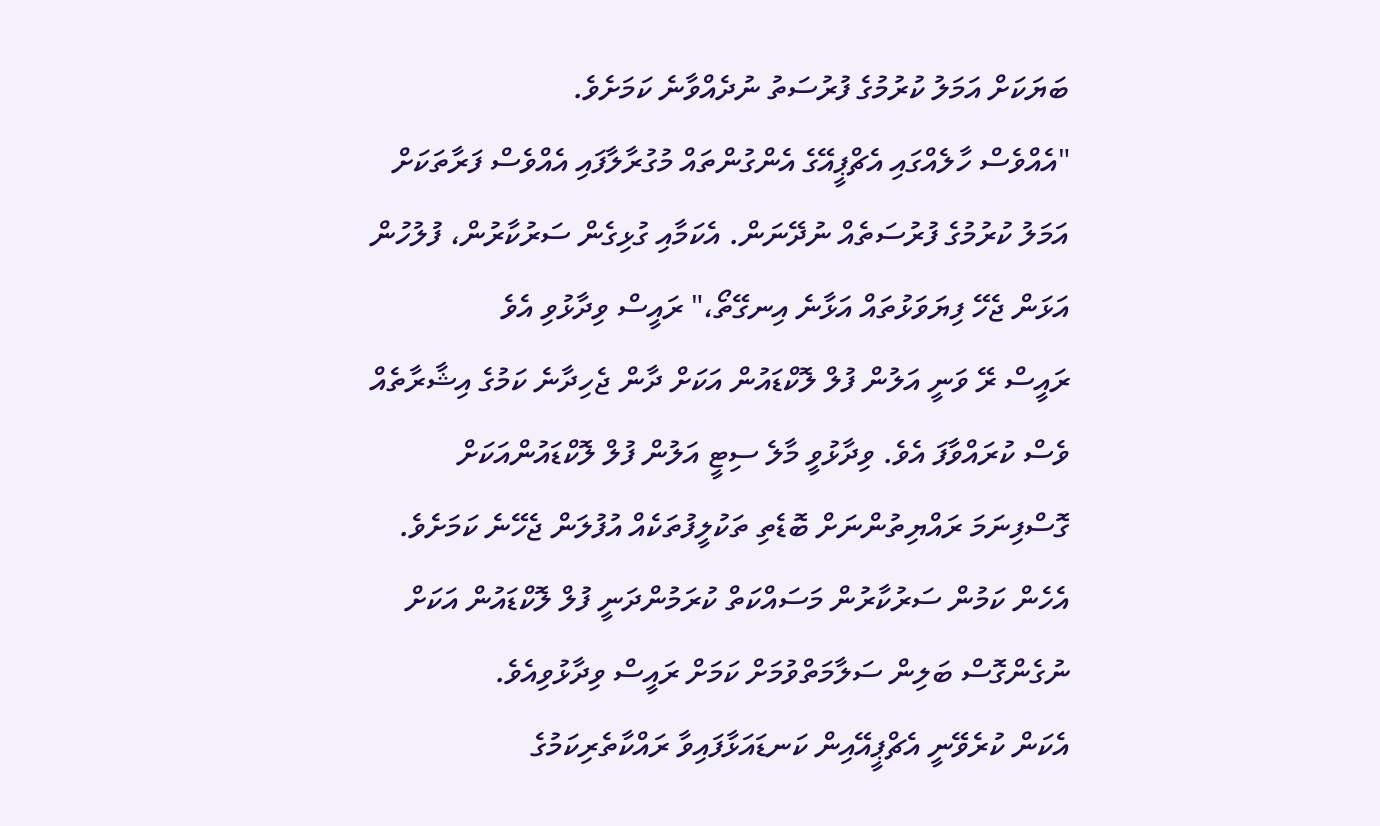ބަޔަކަށް އަމަލު ކުރުމުގެ ފުރުސަތު ނުދެއްވާނެ ކަމަށެވެ.
"އެއްވެސް ހާލެއްގައި އެޗްޕީއޭގެ އެންގުންތައް މުގުރާލާފައި އެއްވެސް ފަރާތަކަށް އަމަލު ކުރުމުގެ ފުރުސަތެއް ނުދޭނަން. އެކަމާއި ގުޅިގެން ސަރުކާރުން، ފުލުހުން އަޅަން ޖެހޭ ފިޔަވަޅުތައް އަޅާނެ އިނގޭތޯ،" ރައީސް ވިދާޅުވި އެވެ
ރައީސް ރޭ ވަނީ އަލުން ފުލް ލޮކްޑައުން އަކަށް ދާން ޖެހިދާނެ ކަމުގެ އިޝާރާތެއް ވެސް ކުރައްވާފަ އެވެ. ވިދާޅުވީ މާލެ ސިޓީ އަލުން ފުލް ލޮކްޑައުންއަކަށް ގޮސްފިނަމަ ރައްޔިތުންނަށް ބޮޑެތި ތަކުލީފުތަކެއް އުފުލަން ޖެހޭނެ ކަމަށެވެ. އެހެން ކަމުން ސަރުކާރުން މަސައްކަތް ކުރަމުންދަނީ ފުލް ލޮކްޑައުން އަކަށް ނުގެންގޮސް ބަލިން ސަލާމަތްވުމަށް ކަމަށް ރައީސް ވިދާޅުވިއެވެ.
އެކަން ކުރެވޭނީ އެޗްޕީއޭއިން ކަނޑައަޅާފައިވާ ރައްކާތެރިކަމުގެ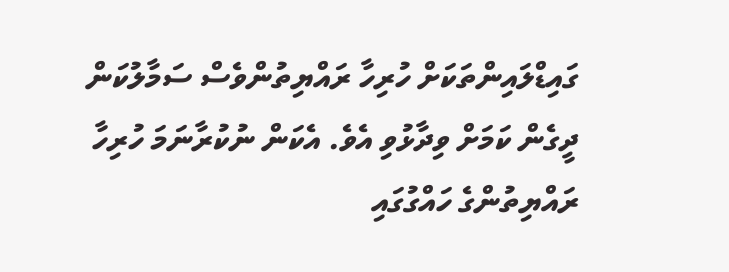ގައިޑްލައިންތަކަށް ހުރިހާ ރައްޔިތުންވެސް ސަމާލުކަން ދީގެން ކަމަށް ވިދާޅުވި އެވެ. އެކަން ނުކުރާނަމަ ހުރިހާ ރައްޔިތުންގެ ހައްގުގައި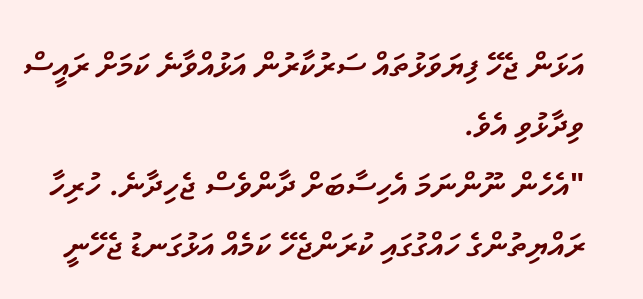އަޅަން ޖެހޭ ފިޔަވަޅުތައް ސަރުކާރުން އަޅުއްވާނެ ކަމަށް ރައީސް ވިދާޅުވި އެވެ.
"އެހެން ނޫންނަމަ އެހިސާބަށް ދާންވެސް ޖެހިދާނެ. ހުރިހާ ރައްޔިތުންގެ ހައްގުގައި ކުރަންޖެހޭ ކަމެއް އަޅުގަނޑު ޖެހޭނީ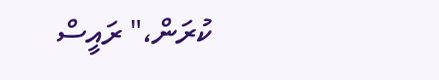ކުރަން،" ރައީސް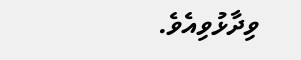ވިދާޅުވިއެވެ.